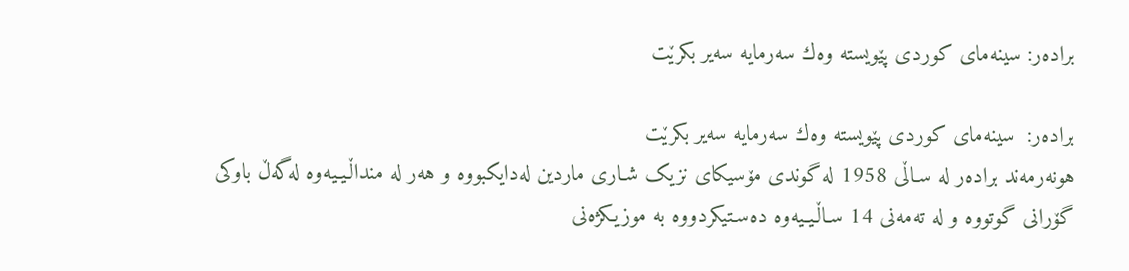براده‌ر: سینه‌مای كوردی پێویسته‌ وه‌ك سه‌رمایه‌ سه‌یر بكرێت

براده‌ر:  سینه‌مای كوردی پێویسته‌ وه‌ك سه‌رمایه‌ سه‌یر بكرێت
هونه‌رمه‌ند براده‌ر له‌ سـاڵی 1958 له‌ گوندی مۆسیکای نزیک شـاری ماردین له‌دایکبووه‌ و هه‌ر له‌ منداڵـیـیه‌وه‌ له‌گه‌ڵ باوکی گۆرانی گوتووه‌ و له‌ ته‌مه‌نی 14 سـاڵـیـیه‌وه‌ ده‌سـتیکردووه‌ به‌ موزیـكژه‌نی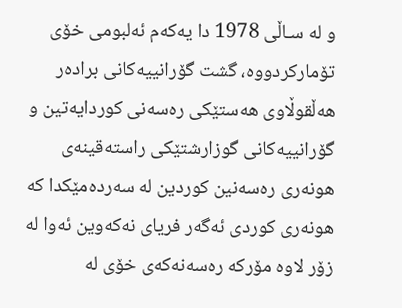و له‌ سـاڵی 1978 دا یه‌که‌م ئه‌لبومی خۆی تۆمارکردووه، گشت گۆرانییه‌كانی براده‌ر هه‌ڵقوڵاوی هه‌ستێكی ره‌سه‌نی كوردایه‌تین و گۆرانییه‌كانی گوزارشتێكی راسته‌قینه‌ی هونه‌ری ره‌سه‌نین كوردین له‌ سه‌رده‌مێكدا كه‌ هونه‌ری كوردی ئه‌گه‌ر فریای نه‌كه‌وین ئه‌وا له‌ زۆر لا‌وه‌ مۆركه‌ ره‌سه‌نه‌كه‌ی خۆی له‌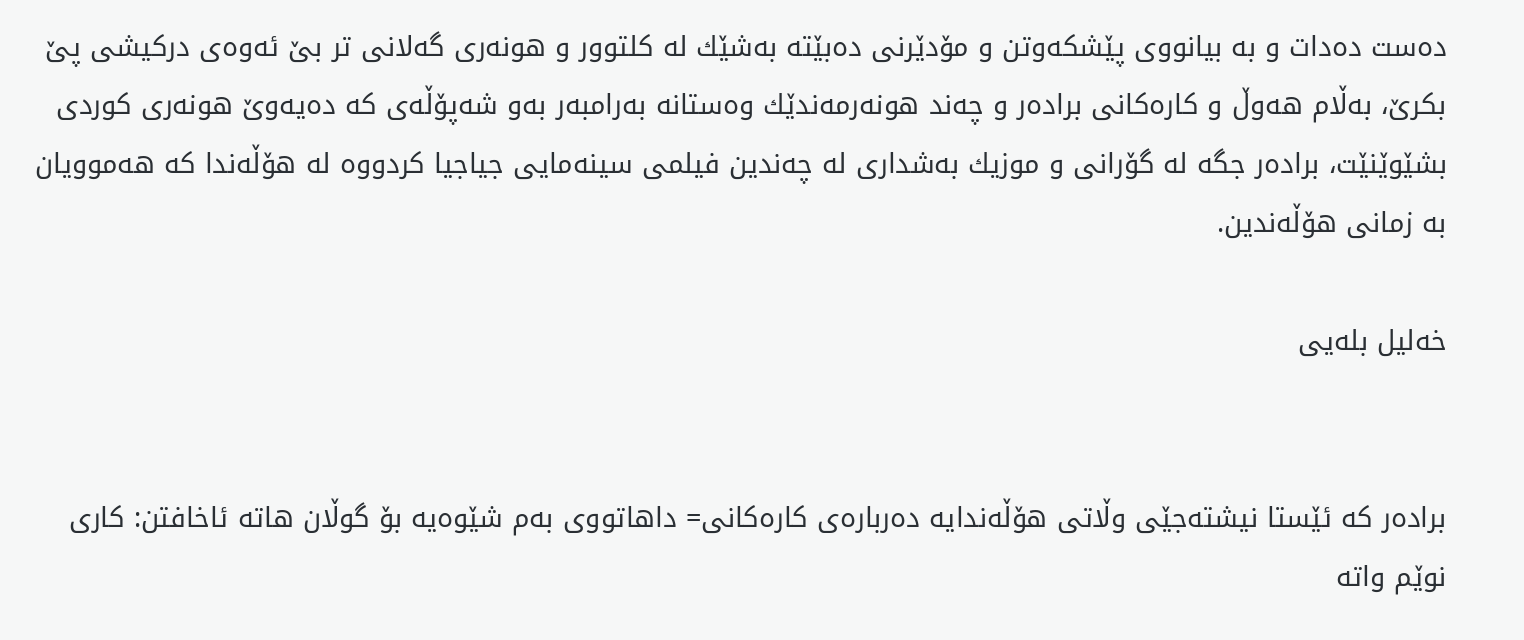ده‌ست ده‌دات و به‌ بیانووی پێشكه‌وتن و مۆدێرنی ده‌بێته‌ به‌شێك له‌ كلتوور و هونه‌ری گه‌لانی تر بێ ئه‌وه‌ی دركیشی پێ بكرێ، به‌ڵام هه‌وڵ و كاره‌كانی براده‌ر و چه‌ند هونه‌رمه‌ندێك وه‌ستانه‌ به‌رامبه‌ر به‌و شه‌پۆڵه‌ی كه‌ ده‌یه‌وێ هونه‌ری كوردی بشێوێنێت، براده‌ر جگه‌ له‌ گۆرانی و موزیك به‌شداری له‌ چه‌ندین فیلمی سینه‌مایی جیاجیا كردووه‌ له‌ هۆڵه‌ندا كه‌ هه‌موویان به‌ زمانی هۆڵه‌ندین.

خەلیل بلەیی


براده‌ر كه‌ ئێستا نیشته‌جێی وڵاتی هۆڵه‌ندایه‌ ده‌رباره‌ی كارەكانی= داهاتووی به‌م شێوه‌یه‌ بۆ گوڵان هاته‌ ئاخافتن: كاری نوێم واته‌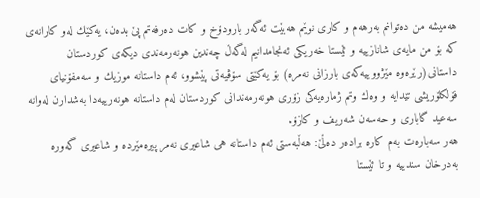هه‌میشه‌ من ده‌توانم به‌رهه‌م و كاری نوێم هه‌بێت ئه‌گه‌ر بارودۆخ و كات ده‌رفه‌تم پێ بده‌ن، یه‌كێك له‌و كارانه‌ی كه‌ بۆ من مایه‌ی شانازییه‌ و ئێستا خه‌ریكی ئه‌نجامدانیم له‌گه‌ڵ چه‌ندین هونه‌رمه‌ندی دیكه‌ی كوردستان داستانی(رێره‌وه‌ مێژووییه‌كه‌ی بارزانی نه‌مره‌) بۆ یه‌كێتی سۆڤیه‌تی پێشوو، ئه‌م داستانه‌ موزیك و سه‌مفۆنیای فۆلكلۆریشی تێدایه‌ و وه‌ك وتم ژماره‌یه‌كی زۆری هونه‌رمه‌ندانی كوردستان له‌م داستانه‌ هونه‌رییه‌دا به‌شدارن له‌وانه‌ سه‌عید گاباری و حه‌سه‌ن شه‌ریف و كازۆ.
هه‌ر سه‌باره‌ت به‌م كاره‌ براده‌ر ده‌ڵێ: هه‌ڵبه‌ستی ئه‌م داستانه‌ هی شاعیری نه‌مر پیره‌مێرده‌ و شاعیری گه‌وره‌ به‌درخان سندییه‌ و تا ئێستا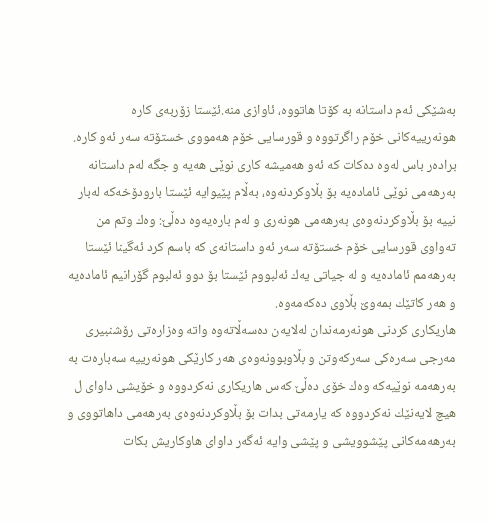به‌شێكی ئه‌م داستانه‌ به‌ كۆتا هاتووه، ئاوازی منه‌.ئێستا زۆربه‌ی كاره‌ هونه‌رییه‌كانی خۆم راگرتووه‌ و قورسایی خۆم هه‌مووی خستۆته‌ سه‌ر ئه‌و كاره‌.
براده‌ر باس له‌وه‌ ده‌كات كه‌ ئه‌و هه‌میشه‌ كاری نوێی هه‌یه‌ و جگه‌ له‌م داستانه‌ به‌رهه‌می نوێی ئاماده‌یه‌ بۆ بڵاوكردنه‌وه‌، به‌ڵام پێیوایه‌ ئێستا بارودۆخه‌كه‌ له‌بار نییه‌ بۆ بڵاوكردنه‌وه‌ی به‌رهه‌می هونه‌ری و له‌م باره‌یه‌وه‌ ده‌ڵێ: وه‌ك وتم من ته‌واوی قورسایی خۆم خستۆته‌ سه‌ر ئه‌و داستانه‌ی كه‌ باسم كرد ئه‌گینا ئێستا به‌رهه‌مم ئاماده‌یه‌ و له‌ جیاتی یه‌ك ئه‌لبووم ئێستا بۆ دوو ئه‌لبوم گۆرانیم ئاماده‌یه‌ و هه‌ر كاتێك بمه‌وێ بڵاوی ده‌كه‌مه‌وه‌.
هاریكاری كردنی هونه‌رمه‌ندان له‌لایه‌ن ده‌سه‌ڵاته‌وه‌ واته‌ وه‌زاره‌تی رۆشنبیری مه‌رجی سه‌ره‌كی سه‌ركه‌وتن و بڵاوبوونه‌وه‌ی هه‌ر كارێكی هونه‌رییه‌ سه‌باره‌ت به‌ به‌رهه‌مه‌ نوێیه‌كه‌ وه‌ك خۆی ده‌ڵێ كه‌س هاریكاری نه‌كردووه‌ و خۆیشی داوای ل هیچ لایه‌نێك نه‌كردووه‌ كه‌ یارمه‌تی بدات بۆ بڵاوكردنه‌وه‌ی به‌رهه‌می داهاتووی و به‌رهه‌مه‌كانی پێشوویشی و پێشی وایه‌ ئه‌گه‌ر داوای هاوكاریش بكات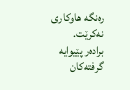ره‌نگه‌ هاوكاری نه‌كرێت.
براده‌ر پێیوایه‌ گرفته‌كان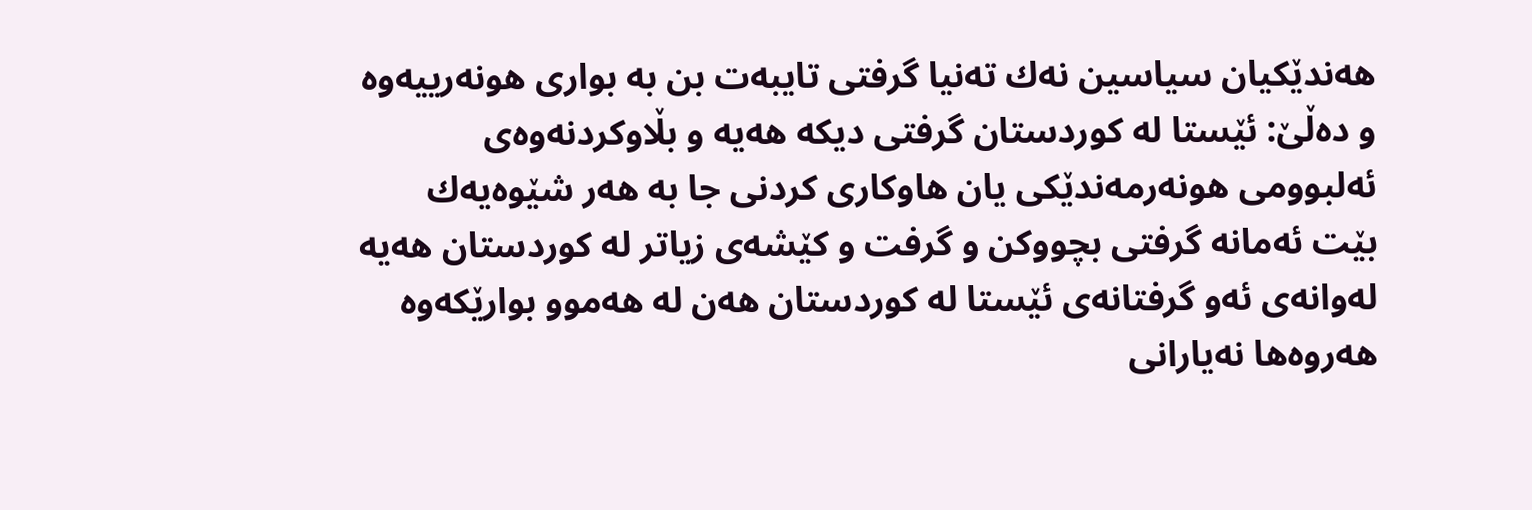هه‌ندێكیان سیاسین نه‌ك ته‌نیا گرفتی تایبه‌ت بن به‌ بواری هونه‌رییه‌وه‌ و ده‌ڵێ: ئێستا له‌ كوردستان گرفتی دیكه‌ هه‌یه‌ و بڵاوكردنه‌وه‌ی ئه‌لبوومی هونه‌رمه‌ندێكی یان هاوكاری كردنی جا به‌ هه‌ر شێوه‌یه‌ك بێت ئه‌مانه‌ گرفتی بچووكن و گرفت و كێشه‌ی زیاتر له‌ كوردستان هه‌یه‌ له‌وانه‌ی ئه‌و گرفتانه‌ی ئێستا له‌ كوردستان هه‌ن له‌ هه‌موو بوارێكه‌وه‌ هه‌روه‌ها نه‌یارانی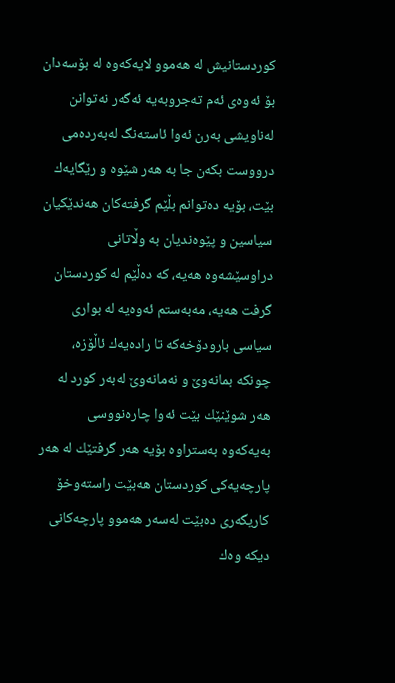كوردستانیش له‌ هه‌موو لایه‌كه‌وه‌ له‌ بۆسه‌دان بۆ ئه‌وه‌ی ئه‌م ته‌جروبه‌یه‌ ئه‌گه‌ر نه‌توانن له‌ناویشی به‌رن ئه‌وا ئاسته‌نگ له‌به‌رده‌می درووست بكه‌ن جا به‌ هه‌ر شێوه‌ و رێگایه‌ك بێت‌، بۆیه‌ ده‌توانم بڵێم گرفته‌كان هه‌ندێكیان سیاسین و پێوه‌ندیان به‌ وڵاتانی دراوسێشه‌وه‌ هه‌یه‌، كه‌ ده‌ڵێم له‌ كوردستان گرفت هه‌یه‌، مه‌به‌ستم ئه‌وه‌یه‌ له‌ بواری سیاسی بارودۆخه‌كه‌ تا راده‌یه‌ك ئاڵۆزه‌، چونكه‌ بمانه‌وێ و نه‌مانه‌وێ له‌به‌ر كورد له‌ هه‌ر شوێنێك بێت ئه‌وا چاره‌نووسی به‌یه‌كه‌وه‌ به‌ستراوه‌ بۆیه‌ هه‌ر گرفتێك له‌ هه‌ر پارچه‌یه‌كی كوردستان هه‌بێت راسته‌وخۆ كاریگه‌ری ده‌بێت له‌سه‌ر هه‌موو پارچه‌كانی دیكه‌ وه‌ك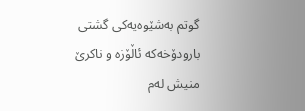گوتم به‌شێوه‌یه‌كی گشتی بارودۆخه‌كه‌ ئاڵۆزه‌ و ناكرێ منیش له‌م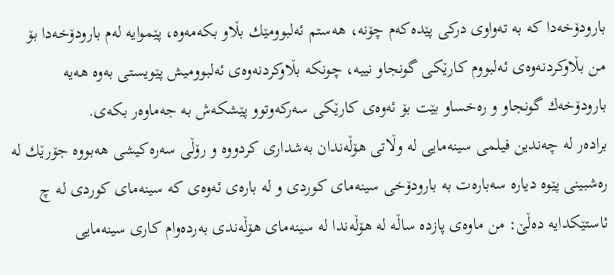بارودۆخه‌دا كه‌ به‌ ته‌واوی دركی پێده‌كه‌م چۆنه‌، هه‌ستم ئه‌لبوومێك بڵاو بكه‌مه‌وه‌، پێموایه‌ له‌م بارودۆخه‌دا بۆ من بڵاوكردنه‌وه‌ی ئه‌لبووم كارێكی گونجاو نییه‌، چونكه‌ بڵاوكردنه‌وه‌ی ئه‌لبوومیش پێویستی به‌وه‌ هه‌یه‌ بارودۆخه‌ك گونجاو و ره‌خساو بێت بۆ ئه‌وه‌ی كارێكی سه‌ركه‌وتوو پێشكه‌ش به‌ جه‌ماوه‌ر بكه‌ی.
براده‌ر له‌ چه‌ندین فیلمی سینه‌مایی له‌ وڵاتی هۆڵه‌ندان به‌شداری كردووه‌ و رۆڵی سه‌ره‌كیشی هه‌بووه‌ جۆرێك له‌ ره‌شبینی پێوه‌ دیاره‌ سه‌باره‌ت به‌ بارودۆخی سینه‌مای كوردی و له‌ باره‌ی ئه‌وه‌ی كه‌ سینه‌مای كوردی له‌ چ ئاستێكدایه‌ ده‌ڵێ: من ماوه‌ی پازده‌ ساڵه‌ له‌ هۆڵه‌ندا له‌ سینه‌مای هۆڵه‌ندی به‌رده‌وام كاری سینه‌مایی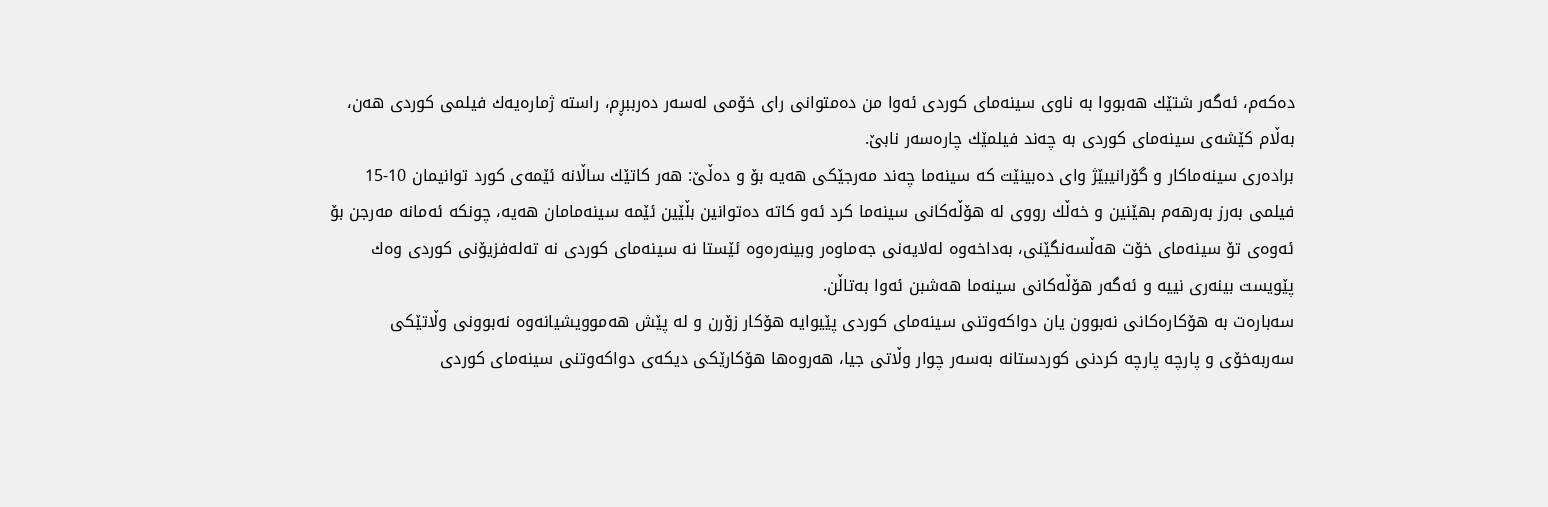ده‌كه‌م، ئه‌گه‌ر شتێك هه‌بووا به‌ ناوی سینه‌مای كوردی ئه‌وا من ده‌متوانی رای خۆمی له‌سه‌ر ده‌رببڕم، راسته‌ ژماره‌یه‌ك فیلمی كوردی هه‌ن، به‌ڵام كێشه‌ی سینه‌مای كوردی به‌ چه‌ند فیلمێك چاره‌سه‌ر نابێ.
براده‌ری سینه‌ماكار و گۆرانیبێژ وای ده‌بینێت كه‌ سینه‌ما چه‌ند مه‌رجێكی هه‌یه‌ بۆ و ده‌ڵێ: هه‌ر كاتێك ساڵانه‌ ئێمه‌ی كورد توانیمان 10-15 فیلمی به‌رز به‌رهه‌م بهێنین و خه‌ڵك رووی له‌ هۆڵه‌كانی سینه‌ما كرد ئه‌و كاته‌ ده‌توانین بڵێین ئێمه‌ سینه‌مامان هه‌یه‌، چونكه‌ ئه‌مانه‌ مه‌رجن بۆ ئه‌وه‌ی تۆ سینه‌مای خۆت هه‌ڵسه‌نگێنی، به‌داخه‌وه‌ له‌لایه‌نی جه‌ماوه‌ر وبینه‌ره‌وه‌ ئێستا نه‌ سینه‌مای كوردی نه‌ ته‌له‌فزیۆنی كوردی وه‌ك پێویست بینه‌ری نییه‌ و ئه‌گه‌ر هۆڵه‌كانی سینه‌ما هه‌شبن ئه‌وا به‌تاڵن.
سه‌باره‌ت به‌ هۆكاره‌كانی نه‌بوون یان دواكه‌وتنی سینه‌مای كوردی پێیوایه‌ هۆكار زۆرن و له‌ پێش هه‌موویشیانه‌وه‌ نه‌بوونی وڵاتێكی سه‌ربه‌خۆی و پارچه‌ پارچه‌ كردنی كوردستانه‌ به‌سه‌ر چوار وڵاتی جیا، هه‌روه‌ها هۆكارێكی دیكه‌ی دواكه‌وتنی سینه‌مای كوردی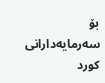بۆ سه‌رمایه‌دارانی كورد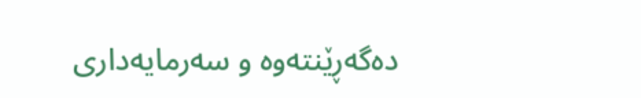ده‌گه‌ڕێنته‌وه‌ و سه‌رمایه‌داری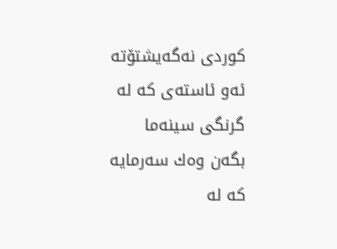كوردی نه‌گه‌یشتۆته‌ ئه‌و ئاسته‌ی كه‌ له‌ گرنگی سینه‌ما بگه‌ن وه‌ك سه‌رمایه‌ كه‌ له‌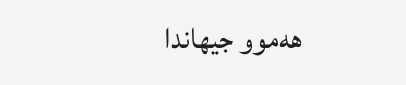هه‌موو جیهاندا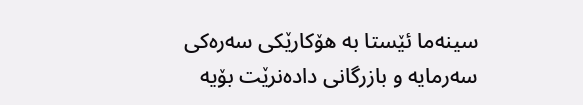سینه‌ما ئێستا به‌ هۆكارێكی سه‌ره‌كی سه‌رمایه‌ و بازرگانی داده‌نرێت بۆیه‌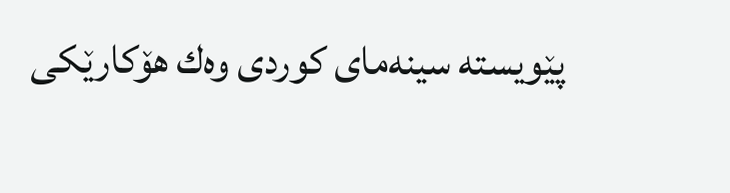پێویسته‌ سینه‌مای كوردی وه‌ك هۆكارێكی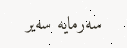سه‌رمایه‌ سه‌یر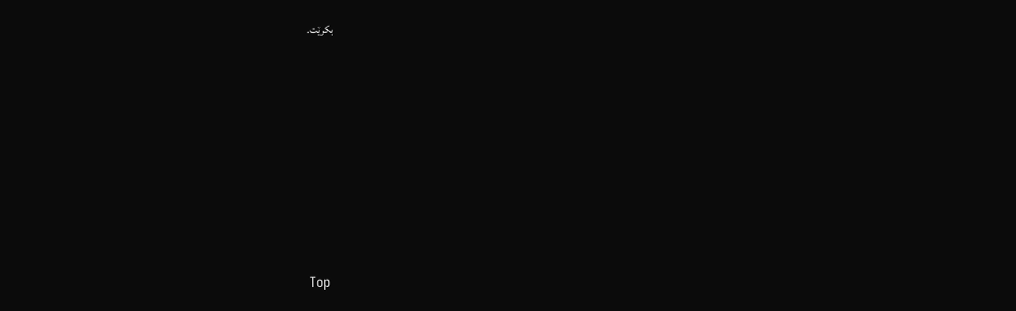بكرێت.









Top